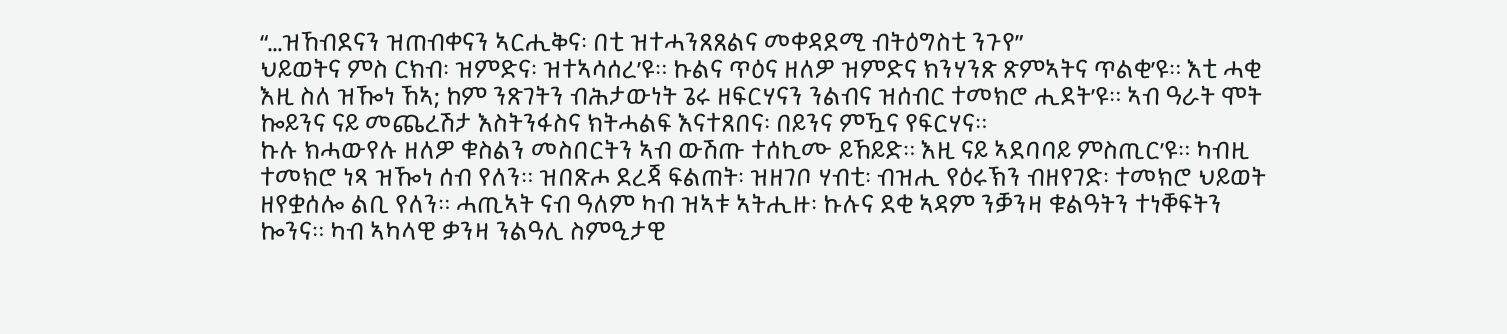“…ዝኸብደናን ዝጠብቀናን ኣርሒቅና፡ በቲ ዝተሓንጸጸልና መቀዳደሚ ብትዕግስቲ ንጉየ”
ህይወትና ምስ ርክብ፡ ዝምድና፡ ዝተኣሳሰረ’ዩ። ኩልና ጥዕና ዘለዎ ዝምድና ክንሃንጽ ጽምኣትና ጥልቂ’ዩ። እቲ ሓቂ እዚ ስለ ዝዀነ ኸኣ; ከም ንጽገትን ብሕታውነት ጌሩ ዘፍርሃናን ንልብና ዝሰብር ተመክሮ ሒደት’ዩ። ኣብ ዓራት ሞት ኰይንና ናይ መጨረሽታ እስትንፋስና ክትሓልፍ እናተጸበና፡ በይንና ምዃና የፍርሃና።
ኩሉ ክሓውየሉ ዘለዎ ቁስልን መስበርትን ኣብ ውሽጡ ተሰኪሙ ይኸይድ። እዚ ናይ ኣደባባይ ምስጢር’ዩ። ካብዚ ተመክሮ ነጻ ዝዀነ ሰብ የለን። ዝበጽሖ ደረጃ ፍልጠት፡ ዝዘገቦ ሃብቲ፡ ብዝሒ የዕሩኽን ብዘየገድ፡ ተመክሮ ህይወት ዘየቋሰሎ ልቢ የለን። ሓጢኣት ናብ ዓለም ካብ ዝኣቱ ኣትሒዙ፡ ኩሉና ደቂ ኣዳም ንቓንዛ ቁልዓትን ተነቐፍትን ኰንና። ካብ ኣካላዊ ቃንዛ ንልዓሊ ስምዒታዊ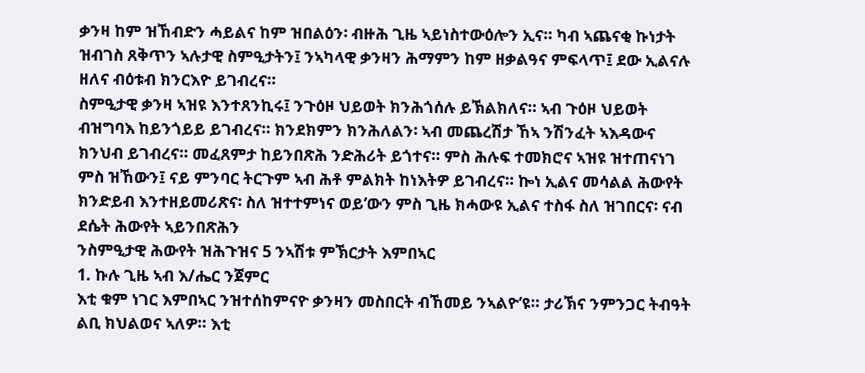ቃንዛ ከም ዝኸብድን ሓይልና ከም ዝበልዕን፡ ብዙሕ ጊዜ ኣይነስተውዕሎን ኢና። ካብ ኣጨናቂ ኩነታት ዝብገስ ጸቅጥን ኣሉታዊ ስምዒታትን፤ ንኣካላዊ ቃንዛን ሕማምን ከም ዘቃልዓና ምፍላጥ፤ ደው ኢልናሉ ዘለና ብዕቱብ ክንርእዮ ይገብረና።
ስምዒታዊ ቃንዛ ኣዝዩ እንተጸንኪሩ፤ ንጉዕዞ ህይወት ክንሕጎሰሉ ይኽልክለና። ኣብ ጉዕዞ ህይወት ብዝግባእ ከይንጎይይ ይገብረና። ክንደክምን ክንሕለልን፡ ኣብ መጨረሽታ ኸኣ ንሽንፈት ኣእዳውና ክንህብ ይገብረና። መፈጸምታ ከይንበጽሕ ንድሕሪት ይጎተና። ምስ ሕሉፍ ተመክሮና ኣዝዩ ዝተጠናነገ ምስ ዝኸውን፤ ናይ ምንባር ትርጉም ኣብ ሕቶ ምልክት ከነእትዎ ይገብረና። ኰነ ኢልና መሳልል ሕውየት ክንድይብ እንተዘይመሪጽና፡ ስለ ዝተተምነና ወይ’ውን ምስ ጊዜ ክሓውዩ ኢልና ተስፋ ስለ ዝገበርና፡ ናብ ደሴት ሕውየት ኣይንበጽሕን
ንስምዒታዊ ሕውየት ዝሕጉዝና 5 ንኣሽቱ ምኽርታት እምበኣር
1. ኩሉ ጊዜ ኣብ እ/ሔር ንጀምር
እቲ ቁም ነገር እምበኣር ንዝተሰከምናዮ ቃንዛን መስበርት ብኸመይ ንኣልዮ’ዩ። ታሪኽና ንምንጋር ትብዓት ልቢ ክህልወና ኣለዎ። እቲ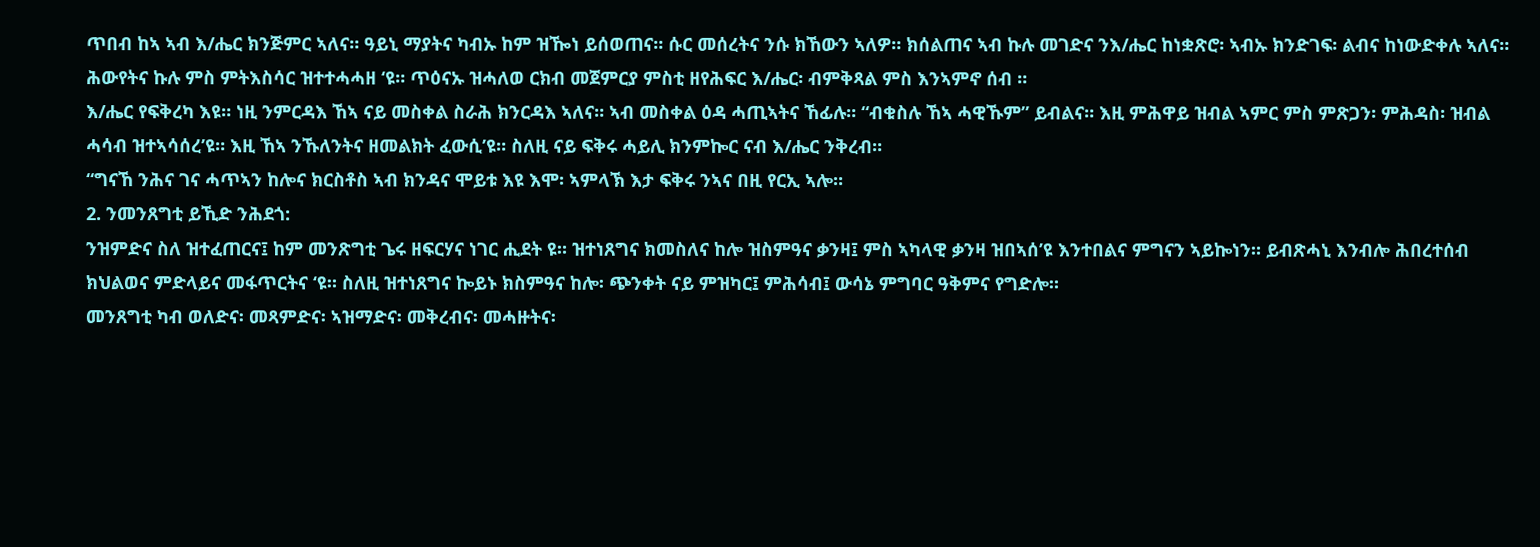ጥበብ ከኣ ኣብ እ/ሔር ክንጅምር ኣለና። ዓይኒ ማያትና ካብኡ ከም ዝዀነ ይሰወጠና። ሱር መሰረትና ንሱ ክኸውን ኣለዎ። ክሰልጠና ኣብ ኩሉ መገድና ንእ/ሔር ከነቋጽሮ፡ ኣብኡ ክንድገፍ፡ ልብና ከነውድቀሉ ኣለና። ሕውየትና ኩሉ ምስ ምትእስሳር ዝተተሓሓዘ ‘ዩ። ጥዕናኡ ዝሓለወ ርክብ መጀምርያ ምስቲ ዘየሕፍር እ/ሔር፡ ብምቅጻል ምስ እንኣምኖ ሰብ ።
እ/ሔር የፍቅረካ እዩ። ነዚ ንምርዳእ ኸኣ ናይ መስቀል ስራሕ ክንርዳእ ኣለና። ኣብ መስቀል ዕዳ ሓጢኣትና ኸፊሉ። “ብቁስሉ ኸኣ ሓዊኹም” ይብልና። እዚ ምሕዋይ ዝብል ኣምር ምስ ምጽጋን፡ ምሕዳስ፡ ዝብል ሓሳብ ዝተኣሳሰረ’ዩ። እዚ ኸኣ ንኹለንትና ዘመልክት ፈውሲ’ዩ። ስለዚ ናይ ፍቅሩ ሓይሊ ክንምኰር ናብ እ/ሔር ንቅረብ።
“ግናኸ ንሕና ገና ሓጥኣን ከሎና ክርስቶስ ኣብ ክንዳና ሞይቱ እዩ እሞ፡ ኣምላኽ እታ ፍቅሩ ንኣና በዚ የርኢ ኣሎ።
2. ንመንጸግቲ ይኺድ ንሕደጎ:
ንዝምድና ስለ ዝተፈጠርና፤ ከም መንጽግቲ ጌሩ ዘፍርሃና ነገር ሒደት ዩ። ዝተነጸግና ክመስለና ከሎ ዝስምዓና ቃንዛ፤ ምስ ኣካላዊ ቃንዛ ዝበኣሰ’ዩ እንተበልና ምግናን ኣይኰነን። ይብጽሓኒ እንብሎ ሕበረተሰብ ክህልወና ምድላይና መፋጥርትና ‘ዩ። ስለዚ ዝተነጸግና ኰይኑ ክስምዓና ከሎ፡ ጭንቀት ናይ ምዝካር፤ ምሕሳብ፤ ውሳኔ ምግባር ዓቅምና የግድሎ።
መንጸግቲ ካብ ወለድና፡ መጻምድና፡ ኣዝማድና፡ መቅረብና፡ መሓዙትና፡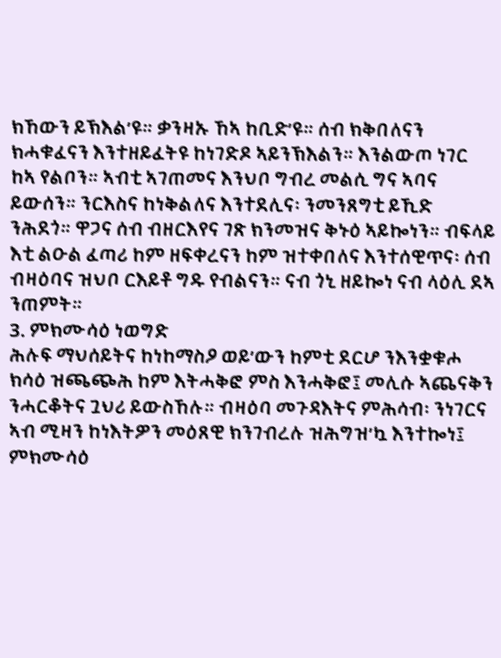ክኸውን ይኽእል’ዩ። ቃንዛኡ ኸኣ ከቢድ’ዩ። ሰብ ክቅበለናን ክሓቁፈናን እንተዘይፈትዩ ከነገድዶ ኣይንኽእልን። እንልውጦ ነገር ከኣ የልቦን። ኣብቲ ኣገጠመና እንህቦ ግብረ መልሲ ግና ኣባና ይውሰን። ንርእስና ከነቅልለና እንተደሊና፡ ንመንጸግቲ ይኺድ ንሕደጎ። ዋጋና ሰብ ብዘርእየና ገጽ ክንመዝና ቅኑዕ ኣይኰነን። ብፍላይ እቲ ልዑል ፈጣሪ ከም ዘፍቀረናን ከም ዝተቀበለና እንተሰዊጥና፡ ሰብ ብዛዕባና ዝህቦ ርእይቶ ግዱ የብልናን። ናብ ጎኒ ዘይኰነ ናብ ላዕሊ ደኣ ንጠምት።
3. ምክሙሳዕ ነወግድ
ሕሉፍ ማህሰይትና ከነከማስዖ ወይ’ውን ከምቲ ደርሆ ንእንቋቁሖ ክሳዕ ዝጫጭሕ ከም እትሓቅፎ ምስ እንሓቅፎ፤ መሊሱ ኣጨናቅን ንሓርቆትና ጓህሪ ይውስኸሉ። ብዛዕባ መጉዳእትና ምሕሳብ፡ ንነገርና ኣብ ሚዛን ከነእትዎን መዕጸዊ ክንገብረሉ ዝሕግዝ’ኳ እንተኰነ፤ ምክሙሳዕ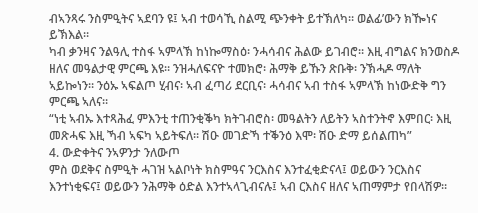ብኣንጻሩ ንስምዒትና ኣደባን ዩ፤ ኣብ ተወሳኺ ስልሚ ጭንቀት ይተኽለካ። ወልፊ’ውን ክዀነና ይኽእል።
ካብ ቃንዛና ንልዓሊ ተስፋ ኣምላኽ ከነኰማስዕ፡ ንሓሳብና ሕልው ይገብሮ። እዚ ብግልና ክንወስዶ ዘለና መዓልታዊ ምርጫ እዩ። ንዝሓለፍናዮ ተመክሮ፡ ሕማቅ ይኹን ጽቡቅ፡ ንኽሓዶ ማለት ኣይኰነን። ንዕኡ ኣፍልጦ ሂብና፡ ኣብ ፈጣሪ ደርቢና፡ ሓሳብና ኣብ ተስፋ ኣምላኽ ከነውድቅ ግን ምርጫ ኣለና።
“ነቲ ኣብኡ እተጻሕፈ ምእንቲ ተጠንቂቕካ ክትገብሮስ፡ መዓልትን ለይትን ኣስተንትኖ እምበር፡ እዚ መጽሓፍ እዚ ኻብ ኣፍካ ኣይትፍለ። ሽዑ መገድኻ ተቕንዕ እሞ፡ ሽዑ ድማ ይሰልጠካ”
4. ውድቀትና ንኣዎንታ ንለውጦ
ምስ ወደቅና ስምዒት ሓገዝ ኣልቦነት ክስምዓና ንርእስና እንተፈቂድናላ፤ ወይውን ንርእስና እንተነቂፍና፤ ወይውን ንሕማቅ ዕድል እንተኣላጊብናሉ፤ ኣብ ርእስና ዘለና ኣጠማምታ የበላሽዎ።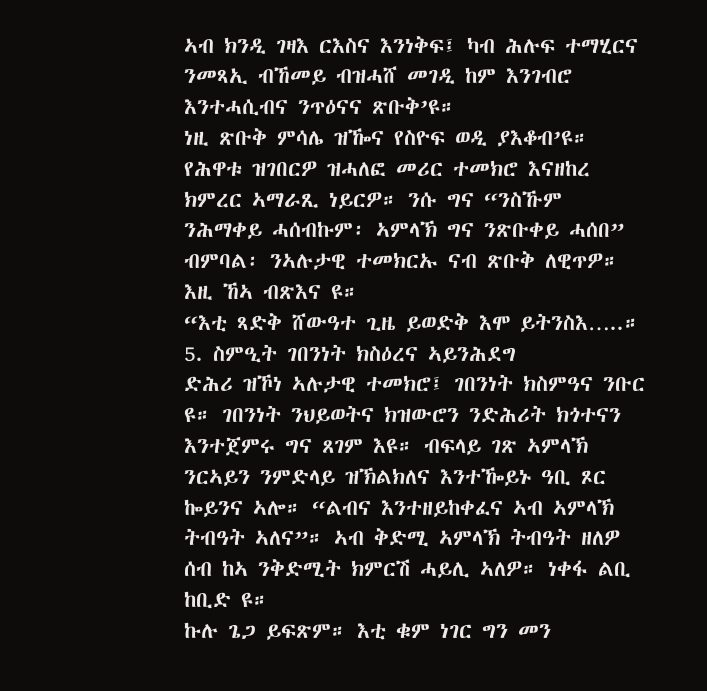ኣብ ክንዲ ገዛእ ርእስና እንነቅፍ፤ ካብ ሕሉፍ ተማሂርና ንመጻኢ ብኸመይ ብዝሓሸ መገዲ ከም እንገብሮ እንተሓሲብና ንጥዕናና ጽቡቅ’ዩ።
ነዚ ጽቡቅ ምሳሌ ዝዀና የስዮፍ ወዲ ያእቆብ’ዩ። የሕዋቱ ዝገበርዎ ዝሓለፎ መሪር ተመክሮ እናዘከረ ክምረር ኣማራጺ ነይርዎ። ንሱ ግና “ንስኹም ንሕማቀይ ሓሰብኩም፡ ኣምላኽ ግና ንጽቡቀይ ሓሰበ” ብምባል፡ ንኣሉታዊ ተመክርኡ ናብ ጽቡቅ ለዊጥዎ። እዚ ኸኣ ብጽእና ዩ።
“እቲ ጻድቅ ሸውዓተ ጊዜ ይወድቅ እሞ ይትንስእ…..።
5. ስምዒት ገበንነት ክስዕረና ኣይንሕደግ
ድሕሪ ዝኾነ ኣሉታዊ ተመክሮ፤ ገበንነት ክስምዓና ንቡር ዩ። ገበንነት ንህይወትና ክዝውሮን ንድሕሪት ክጎተናን እንተጀምሩ ግና ጸገም እዩ። ብፍላይ ገጽ ኣምላኽ ንርኣይን ንምድላይ ዝኽልክለና እንተዀይኑ ዓቢ ጾር ኰይንና ኣሎ። “ልብና እንተዘይከቀፈና ኣብ ኣምላኽ ትብዓት ኣለና”። ኣብ ቅድሚ ኣምላኽ ትብዓት ዘለዎ ሰብ ከኣ ንቅድሚት ክምርሽ ሓይሊ ኣለዎ። ነቀፋ ልቢ ከቢድ ዩ።
ኩሉ ጌጋ ይፍጽም። እቲ ቁም ነገር ግን መን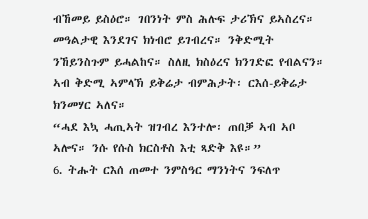ብኸመይ ይስዕሮ። ገበንነት ምስ ሕሉፍ ታሪኽና ይኣስረና። መዓልታዊ እንደገና ክነብሮ ይገብረና። ንቅድሚት ንኸይንስጉም ይሓልከና። ስለዚ ክስዕረና ክንገድፎ የብልናን። ኣብ ቅድሚ ኣምላኽ ይቅሬታ ብምሕታት፡ ርእሰ-ይቅሬታ ክንመሃር ኣለና።
“ሓደ እኳ ሓጢኣት ዝገብረ እንተሎ፡ ጠበቓ ኣብ ኣቦ ኣሎና። ንሱ የሱስ ክርስቶስ እቲ ጻድቅ እዩ።”
6. ትሑት ርእሰ ጠመተ ንምስዓር ማንነትና ንፍለጥ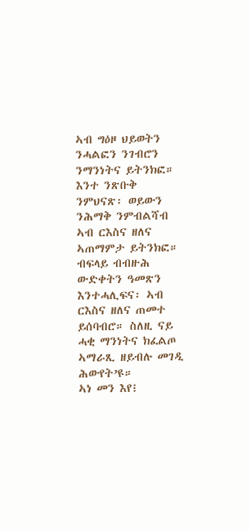ኣብ ግዕዞ ህይወትን ንሓልፎን ንገብሮን ንማንነትና ይትንክፎ። እንተ ንጽቡቅ ንምህናጽ፡ ወይውን ንሕማቅ ንምብልሻብ ኣብ ርእስና ዘለና ኣጠማምታ ይትንክፎ። ብፍላይ ብብዙሕ ውድቀትን ዓመጽን እንተሓሊፍና፡ ኣብ ርእስና ዘለና ጠመተ ይሰባብሮ። ስለዚ ናይ ሓቂ ማንነትና ክፈልጦ ኣማራጺ ዘይብሉ መገዲ ሕውየት’ዩ።
ኣነ መን እየ፧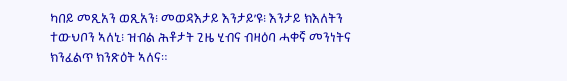ካበይ መጺአን ወጺአን፧ መወዳእታይ እንታይ’ዩ፧ እንታይ ክእለትን ተውህቦን ኣለኒ፧ ዝብል ሕቶታት ጊዜ ሂብና ብዛዕባ ሓቀኛ መንነትና ክንፈልጥ ክንጽዕት ኣለና።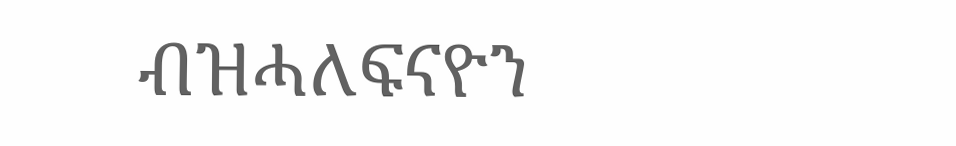ብዝሓለፍናዮን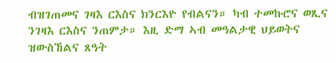ብዝገጠመና ገዛእ ርእስና ክንርእዮ የብልናን። ካብ ተመኩሮና ወጺና ንገዛእ ርእስና ንጠምታ። እዚ ድማ ኣብ መዓልታዊ ህይወትና ዝውስኸልና ጸዓት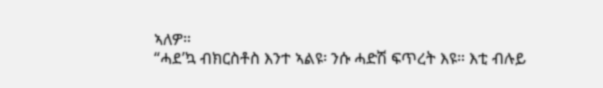ኣለዎ።
“ሓደ’ኳ ብክርስቶስ እንተ ኣልዩ፡ ንሱ ሓድሽ ፍጥረት እዩ። እቲ ብሉይ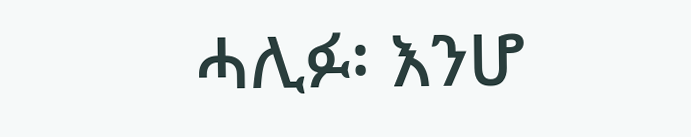ሓሊፉ፡ እንሆ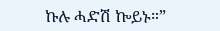ኩሉ ሓድሽ ኰይኑ።”